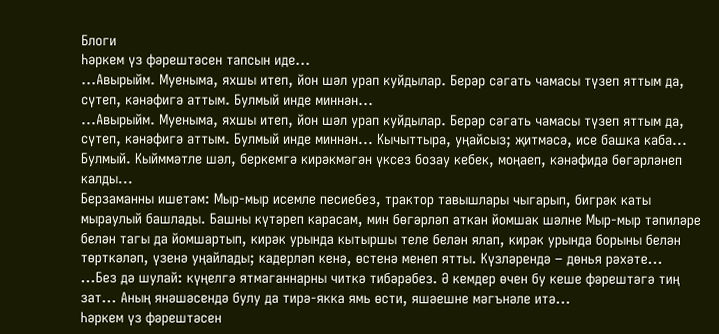Блоги
Һәркем үз фәрештәсен тапсын иде...
...Авырыйм. Муеныма, яхшы итеп, йон шәл урап куйдылар. Берәр сәгать чамасы түзеп яттым да, сүтеп, кәнәфигә аттым. Булмый инде миннән...
...Авырыйм. Муеныма, яхшы итеп, йон шәл урап куйдылар. Берәр сәгать чамасы түзеп яттым да, сүтеп, кәнәфигә аттым. Булмый инде миннән... Кычыттыра, уңайсыз; җитмәсә, исе башка каба... Булмый. Кыйммәтле шәл, беркемгә кирәкмәгән үксез бозау кебек, моңаеп, кәнәфидә бөгәрләнеп калды...
Берзаманны ишетәм: Мыр-мыр исемле песиебез, трактор тавышлары чыгарып, бигрәк каты мыраулый башлады. Башны күтәреп карасам, мин бөгәрләп аткан йомшак шәлне Мыр-мыр тәпиләре белән тагы да йомшартып, кирәк урында кытыршы теле белән ялап, кирәк урында борыны белән төрткәләп, үзенә уңайлады; кадерләп кенә, өстенә менеп ятты. Күзләрендә − дөнья рәхәте...
...Без дә шулай: күңелгә ятмаганнарны читкә тибәрәбез. Ә кемдер өчен бу кеше фәрештәгә тиң зат... Аның янәшәсендә булу да тирә-якка ямь өсти, яшәешне мәгънәле итә...
Һәркем үз фәрештәсен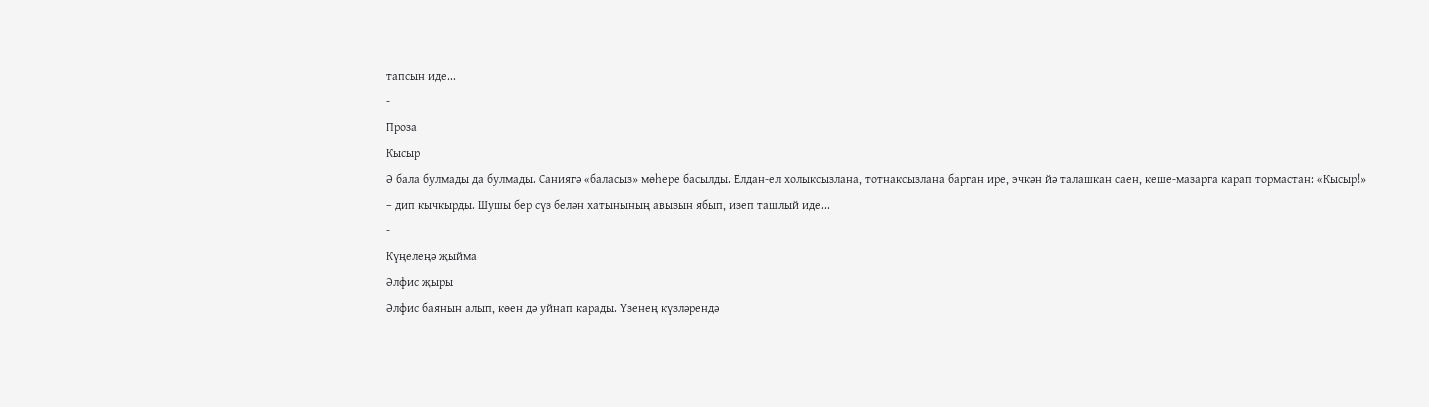тапсын иде...
-
Проза
Кысыр
Ә бала булмады да булмады. Саниягә «баласыз» мөһере басылды. Елдан-ел холыксызлана, тотнаксызлана барган ире, эчкән йә талашкан саен, кеше-мазарга карап тормастан: «Кысыр!» – дип кычкырды. Шушы бер сүз белән хатынының авызын ябып, изеп ташлый иде...
-
Күңелеңә җыйма
Әлфис җыры
Әлфис баянын алып, көен дә уйнап карады. Үзенең күзләрендә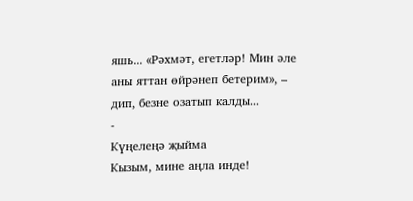яшь... «Рәхмәт, егетләр! Мин әле аны яттан өйрәнеп бетерим», – дип, безне озатып калды...
-
Күңелеңә җыйма
Кызым, мине аңла инде!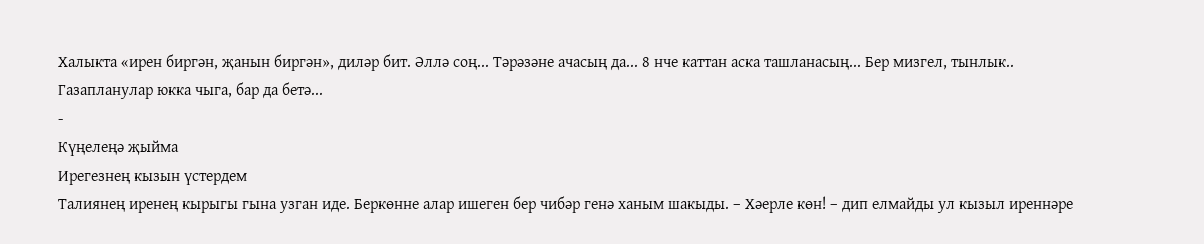Халыкта «ирен биргән, җанын биргән», диләр бит. Әллә соң... Тәрәзәне ачасың да... 8 нче каттан аска ташланасың... Бер мизгел, тынлык.. Газапланулар юкка чыга, бар да бетә...
-
Күңелеңә җыйма
Ирегезнең кызын үстердем
Талиянең иренең кырыгы гына узган иде. Беркөнне алар ишеген бер чибәр генә ханым шакыды. – Хәерле көн! – дип елмайды ул кызыл иреннәре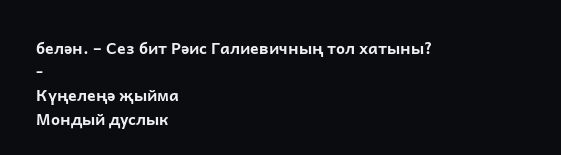белән. – Сез бит Рәис Галиевичның тол хатыны?
-
Күңелеңә җыйма
Мондый дуслык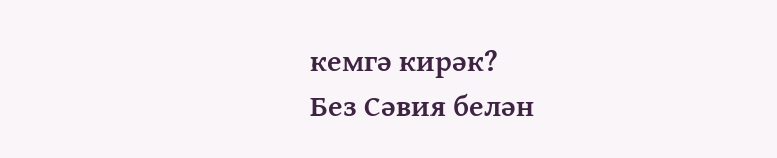кемгә кирәк?
Без Сәвия белән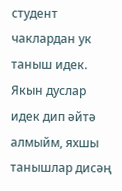студент чаклардан ук таныш идек. Якын дуслар идек дип әйтә алмыйм, яхшы танышлар дисәң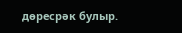дөресрәк булыр.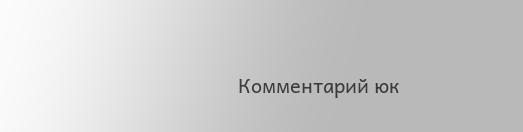Комментарий юк